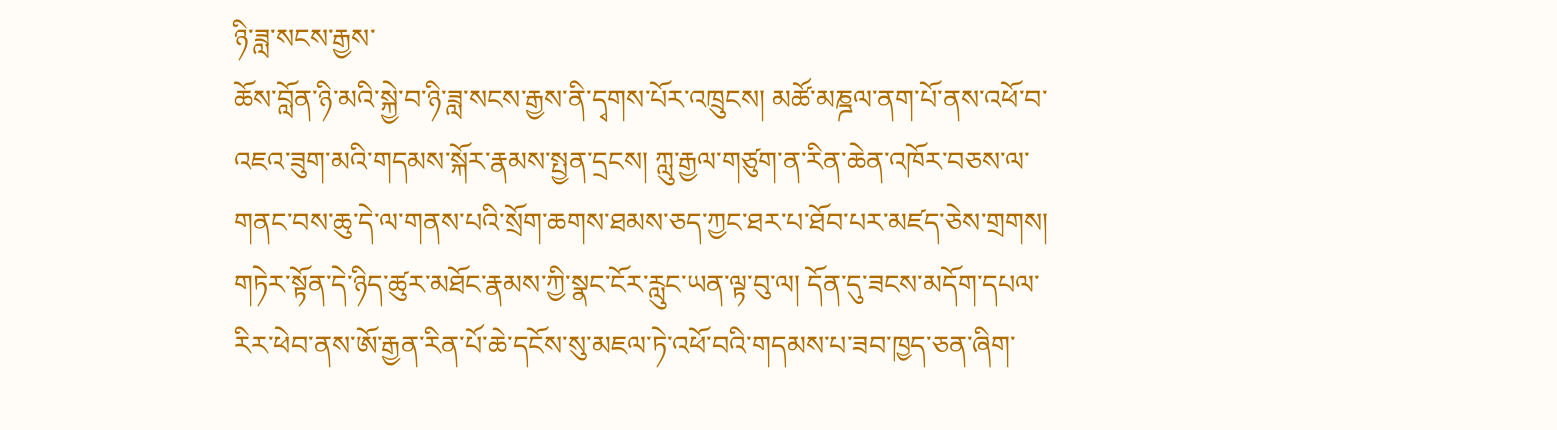ཉི་ཟླ་སངས་རྒྱས་
ཆོས་བློན་ཉི་མའི་སྐྱེ་བ་ཉི་ཟླ་སངས་རྒྱས་ནི་དྭགས་པོར་འཁྲུངས། མཚོ་མཎྜལ་ནག་པོ་ནས་འཕོ་བ་འཇའ་ཟུག་མའི་གདམས་སྐོར་རྣམས་སྤྱན་དྲངས། ཀླུ་རྒྱལ་གཙུག་ན་རིན་ཆེན་འཁོར་བཅས་ལ་གནང་བས་ཆུ་དེ་ལ་གནས་པའི་སྲོག་ཆགས་ཐམས་ཅད་ཀྱང་ཐར་པ་ཐོབ་པར་མཛད་ཅེས་གྲགས། གཏེར་སྟོན་དེ་ཉིད་ཚུར་མཐོང་རྣམས་ཀྱི་སྣང་ངོར་རླུང་ཡན་ལྟ་བུ་ལ། དོན་དུ་ཟངས་མདོག་དཔལ་རིར་ཕེབ་ནས་ཨོ་རྒྱན་རིན་པོ་ཆེ་དངོས་སུ་མཇལ་ཏེ་འཕོ་བའི་གདམས་པ་ཟབ་ཁྱད་ཅན་ཞིག་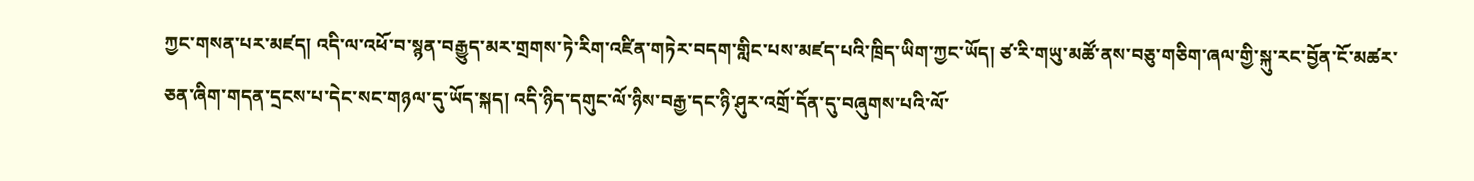ཀྱང་གསན་པར་མཛད། འདི་ལ་འཕོ་བ་སྙན་བརྒྱུད་མར་གྲགས་ཏེ་རིག་འཛིན་གཏེར་བདག་གླིང་པས་མཛད་པའི་ཁྲིད་ཡིག་ཀྱང་ཡོད། ཙ་རི་གཡུ་མཚོ་ནས་བཅུ་གཅིག་ཞལ་གྱི་སྐུ་རང་བྱོན་ངོ་མཚར་ཅན་ཞིག་གདན་དྲངས་པ་དེང་སང་གཉལ་དུ་ཡོད་སྐད། འདི་ཉིད་དགུང་ལོ་ཉིས་བརྒྱ་དང་ཉི་ཤུར་འགྲོ་དོན་དུ་བཞུགས་པའི་ལོ་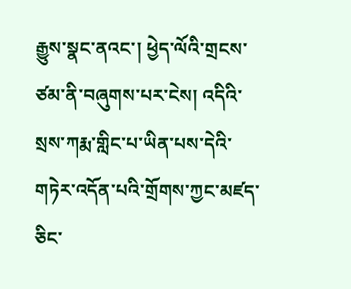རྒྱུས་སྣང་ནའང་། ཕྱེད་ལོའི་གྲངས་ཙམ་ནི་བཞུགས་པར་ངེས། འདིའི་སྲས་ཀརྨ་གླིང་པ་ཡིན་པས་དེའི་གཏེར་འདོན་པའི་གྲོགས་ཀྱང་མཛད་ཅིང་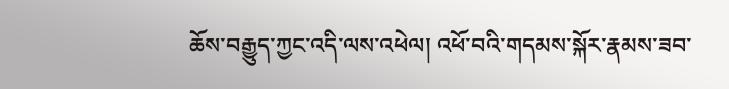ཆོས་བརྒྱུད་ཀྱང་འདི་ལས་འཕེལ། འཕོ་བའི་གདམས་སྐོར་རྣམས་ཟབ་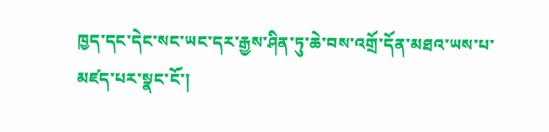ཁྱད་དང་དེང་སང་ཡང་དར་རྒྱས་ཤིན་ཏུ་ཆེ་བས་འགྲོ་དོན་མཐའ་ཡས་པ་མཛད་པར་སྣང་ངོ་།